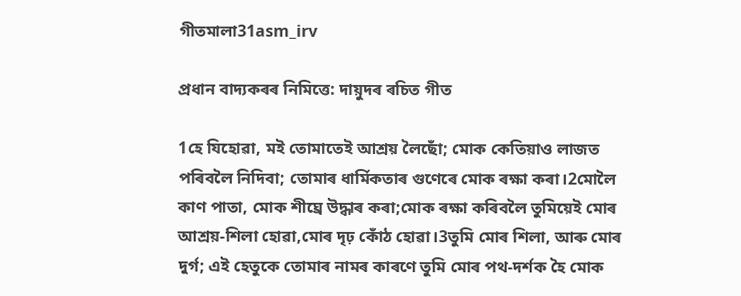গীতমালা31asm_irv

প্ৰধান বাদ্যকৰৰ নিমিত্তে: দায়ুদৰ ৰচিত গীত

1হে যিহোৱা, মই তোমাতেই আশ্ৰয় লৈছোঁ; মোক কেতিয়াও লাজত পৰিবলৈ নিদিবা; তোমাৰ ধাৰ্মিকতাৰ গুণেৰে মোক ৰক্ষা কৰা।2মোলৈ কাণ পাতা, মোক শীঘ্ৰে উদ্ধাৰ কৰা;মোক ৰক্ষা কৰিবলৈ তুমিয়েই মোৰ আশ্রয়-শিলা হোৱা,মোৰ দৃঢ় কোঁঠ হোৱা।3তুমি মোৰ শিলা, আৰু মোৰ দুৰ্গ; এই হেতুকে তোমাৰ নামৰ কাৰণে তুমি মোৰ পথ-দৰ্শক হৈ মোক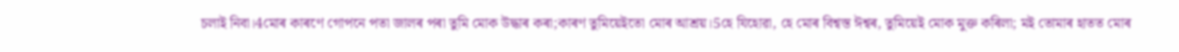চলাই নিবা।4মোৰ কাৰণে গোপনে পতা জালৰ পৰা তুমি মোক উদ্ধাৰ কৰা;কাৰণ তুমিয়েইতো মোৰ আশ্ৰয়।5হে যিহোৱা, হে মোৰ বিশ্ৱস্ত ঈশ্বৰ, তুমিয়েই মোক মুক্ত কৰিলা; মই তোমাৰ হাতত মোৰ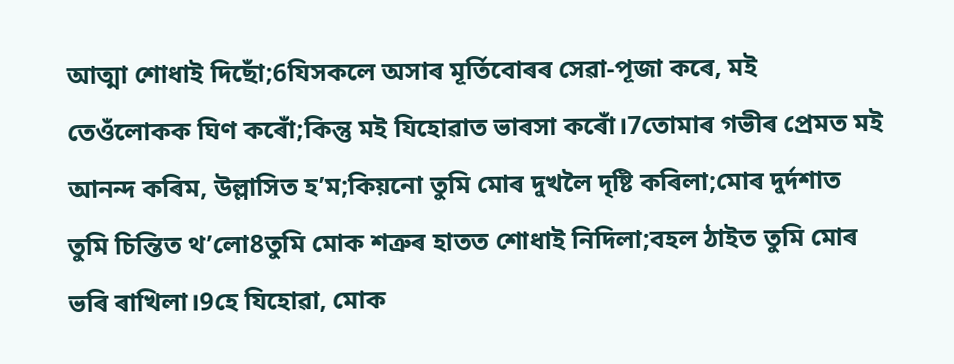আত্মা শোধাই দিছোঁ;6যিসকলে অসাৰ মূর্তিবোৰৰ সেৱা-পূজা কৰে, মই তেওঁলোকক ঘিণ কৰোঁ;কিন্তু মই যিহোৱাত ভাৰসা কৰোঁ।7তোমাৰ গভীৰ প্রেমত মই আনন্দ কৰিম, উল্লাসিত হ’ম;কিয়নো তুমি মোৰ দুখলৈ দৃষ্টি কৰিলা;মোৰ দুর্দশাত তুমি চিন্তিত থ’লো8তুমি মোক শত্রুৰ হাতত শোধাই নিদিলা;বহল ঠাইত তুমি মোৰ ভৰি ৰাখিলা।9হে যিহোৱা, মোক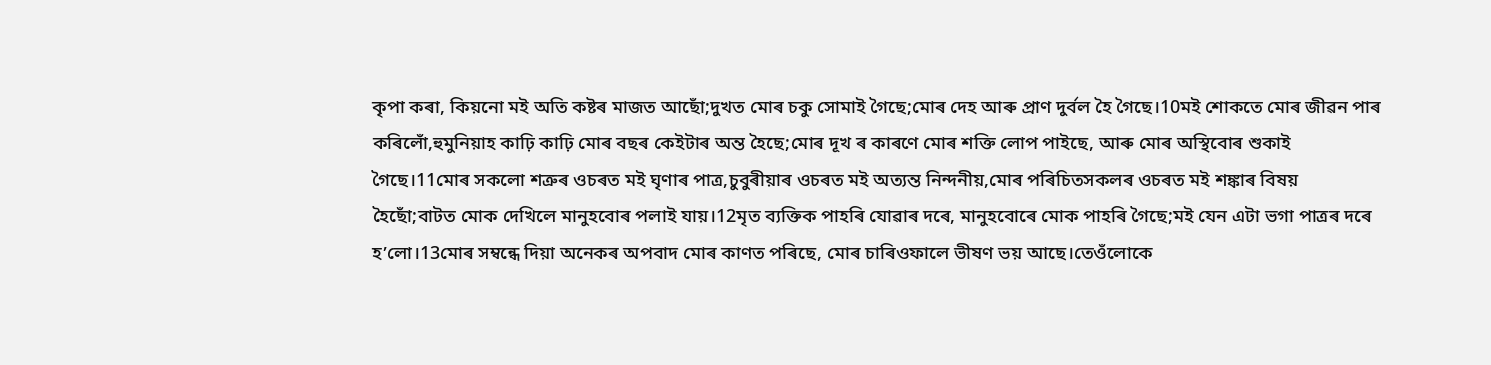কৃপা কৰা, কিয়নো মই অতি কষ্টৰ মাজত আছোঁ;দুখত মোৰ চকু সোমাই গৈছে;মোৰ দেহ আৰু প্ৰাণ দুর্বল হৈ গৈছে।10মই শোকতে মোৰ জীৱন পাৰ কৰিলোঁ,হুমুনিয়াহ কাঢ়ি কাঢ়ি মোৰ বছৰ কেইটাৰ অন্ত হৈছে;মোৰ দূখ ৰ কাৰণে মোৰ শক্তি লোপ পাইছে, আৰু মোৰ অস্থিবোৰ শুকাই গৈছে।11মোৰ সকলো শত্রুৰ ওচৰত মই ঘৃণাৰ পাত্র,চুবুৰীয়াৰ ওচৰত মই অত্যন্ত নিন্দনীয়,মোৰ পৰিচিতসকলৰ ওচৰত মই শঙ্কাৰ বিষয় হৈছোঁ;বাটত মোক দেখিলে মানুহবোৰ পলাই যায়।12মৃত ব্যক্তিক পাহৰি যোৱাৰ দৰে, মানুহবোৰে মোক পাহৰি গৈছে;মই যেন এটা ভগা পাত্ৰৰ দৰে হ’লো।13মোৰ সম্বন্ধে দিয়া অনেকৰ অপবাদ মোৰ কাণত পৰিছে, মোৰ চাৰিওফালে ভীষণ ভয় আছে।তেওঁলোকে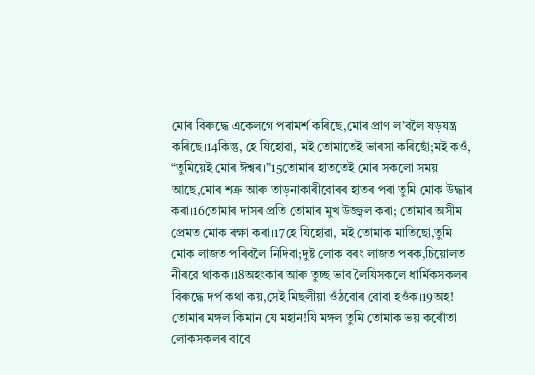মোৰ বিৰুদ্ধে একেলগে পৰামর্শ কৰিছে,মোৰ প্ৰাণ ল’বলৈ ষড়যন্ত্র কৰিছে।14কিন্তু, হে যিহোৱা, মই তোমাতেই ভাৰসা কৰিছোঁ;মই কওঁ, “তুমিয়েই মোৰ ঈশ্বৰ।”15তোমাৰ হাততেই মোৰ সকলো সময় আছে,মোৰ শত্রু আৰু তাড়নাকাৰীবোৰৰ হাতৰ পৰা তুমি মোক উদ্ধাৰ কৰা।16তোমাৰ দাসৰ প্রতি তোমাৰ মুখ উজ্জ্বল কৰা; তোমাৰ অসীম প্রেমত মোক ৰক্ষা কৰা।17হে যিহোৱা, মই তোমাক মাতিছো,তুমি মোক লাজত পৰিবলৈ নিদিবা;দুষ্ট লোক বৰং লাজত পৰক,চিয়োলত নীৰৱে থাকক।18অহংকাৰ আৰু তুচ্ছ ভাব লৈযিসকলে ধাৰ্মিকসকলৰ বিৰুদ্ধে দর্প কথা কয়,সেই মিছলীয়া ওঁঠবোৰ বোবা হওঁক।19অহ! তোমাৰ মঙ্গল কিমান যে মহান!যি মঙ্গল তুমি তোমাক ভয় কৰোঁতা লোকসকলৰ বাবে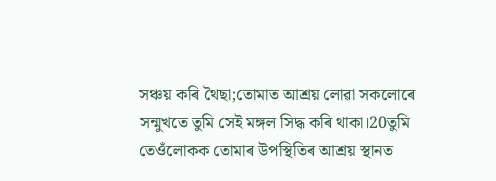সঞ্চয় কৰি থৈছা;তোমাত আশ্ৰয় লোৱা সকলোৰে সন্মুখতে তুমি সেই মঙ্গল সিদ্ধ কৰি থাকা।20তুমি তেওঁলোকক তোমাৰ উপস্থিতিৰ আশ্রয় স্থানত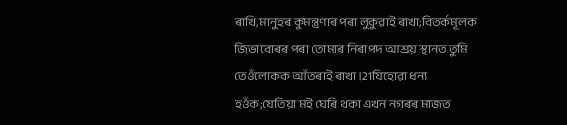ৰাখি,মানুহৰ কুমন্ত্ৰণাৰ পৰা লুকুৱাই ৰাখা;বিতর্কমূলক জিভাবোৰৰ পৰা তোমাৰ নিৰাপদ আশ্রয় স্থানত তুমি তেওঁলোকক আঁতৰাই ৰাখা।21যিহোৱা ধন্য হওঁক;যেতিয়া মই ঘেৰি থকা এখন নগৰৰ মাজত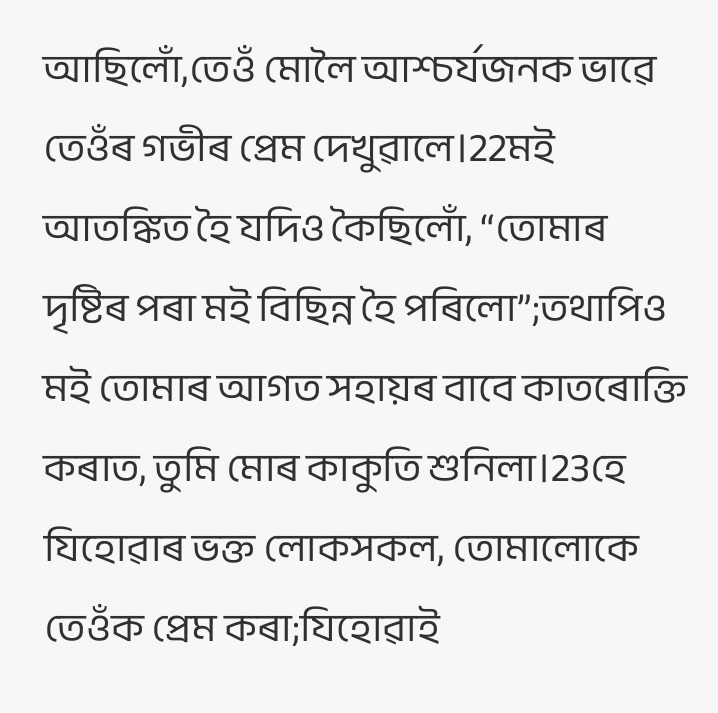আছিলোঁ,তেওঁ মোলৈ আশ্চর্যজনক ভাৱে তেওঁৰ গভীৰ প্রেম দেখুৱালে।22মই আতঙ্কিত হৈ যদিও কৈছিলোঁ, “তোমাৰ দৃষ্টিৰ পৰা মই বিছিন্ন হৈ পৰিলো”;তথাপিও মই তোমাৰ আগত সহায়ৰ বাবে কাতৰোক্তি কৰাত, তুমি মোৰ কাকুতি শুনিলা।23হে যিহোৱাৰ ভক্ত লোকসকল, তোমালোকে তেওঁক প্ৰেম কৰা;যিহোৱাই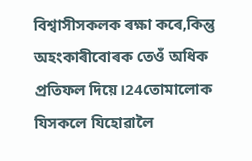বিশ্বাসীসকলক ৰক্ষা কৰে,কিন্তু অহংকাৰীবোৰক তেওঁ অধিক প্ৰতিফল দিয়ে।24তোমালোক যিসকলে যিহোৱালৈ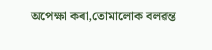অপেক্ষা কৰা,তোমালোক বলৱন্ত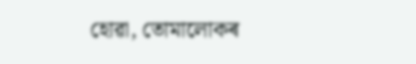হোৱা, তোমালোকৰ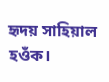হৃদয় সাহিয়াল হওঁক।